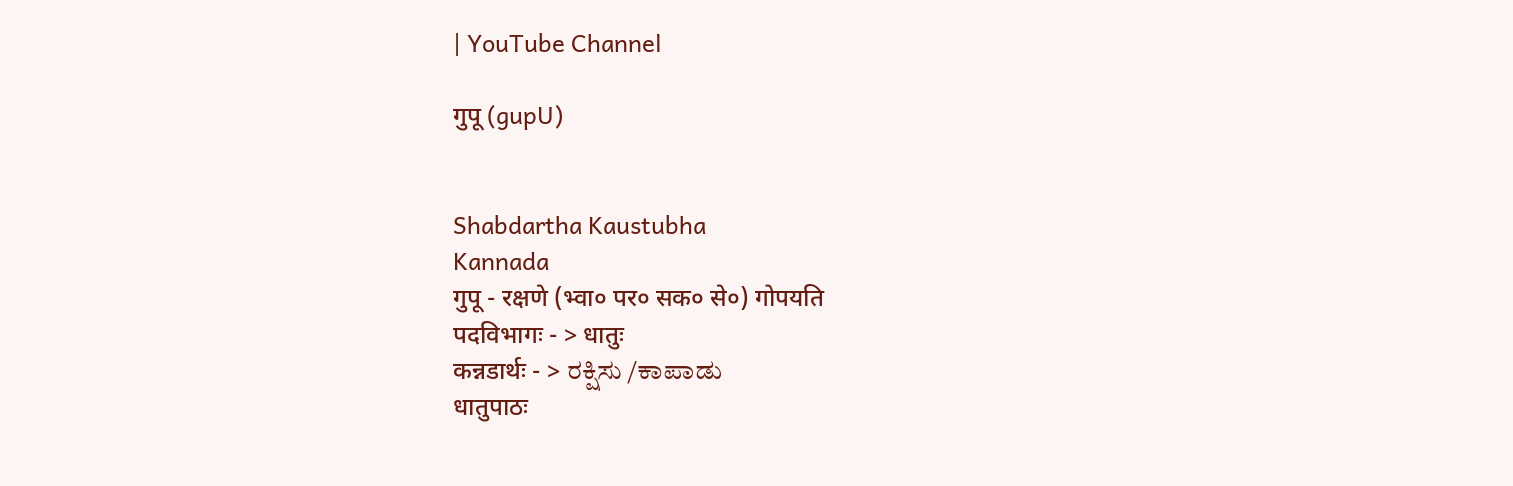| YouTube Channel

गुपू (gupU)


Shabdartha Kaustubha
Kannada
गुपू - रक्षणे (भ्वा० पर० सक० से०) गोपयति
पदविभागः - > धातुः
कन्नडार्थः - > ರಕ್ಷಿಸು /ಕಾಪಾಡು
धातुपाठः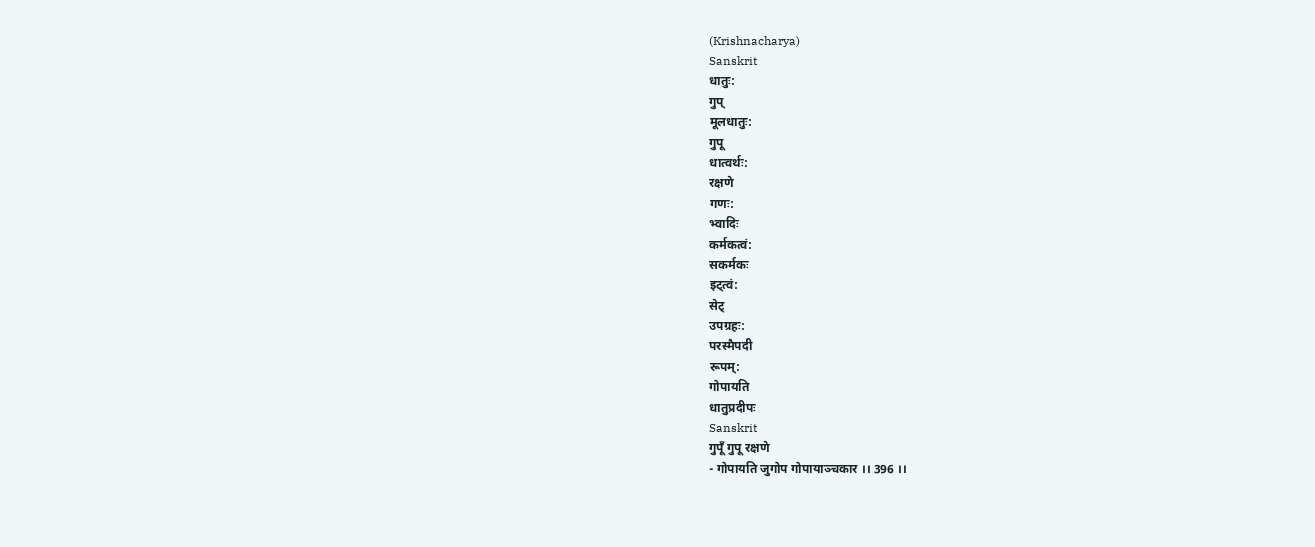(Krishnacharya)
Sanskrit
धातुः:
गुप्
मूलधातुः:
गुपू
धात्वर्थः:
रक्षणे
गणः:
भ्वादिः
कर्मकत्वं:
सकर्मकः
इट्त्वं:
सेट्
उपग्रहः:
परस्मैपदी
रूपम्:
गोपायति
धातुप्रदीपः
Sanskrit
गुपूँ गुपू रक्षणे
- गोपायति जुगोप गोपायाञ्चकार ।। 396 ।।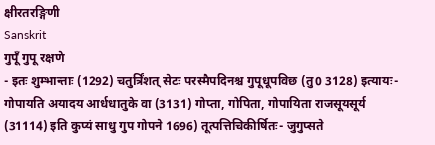क्षीरतरङ्गिणी
Sanskrit
गुपूँ गुपू रक्षणे
- इतः शुम्भान्ताः (1292) चतुर्त्रिंशत् सेटः परस्मैपदिनश्च गुपूधूपविछ (तु0 3128) इत्यायः-गोपायति अयादय आर्धधातुके वा (3131) गोप्ता, गोपिता, गोपायिता राजसूयसूर्य (31114) इति कुप्यं साधु गुप गोपने 1696) तूत्पत्तिचिकीर्षितः- जुगुप्सते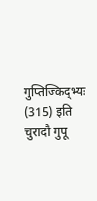गुप्तिज्किद्भ्यः (315) इति चुरादौ गुपू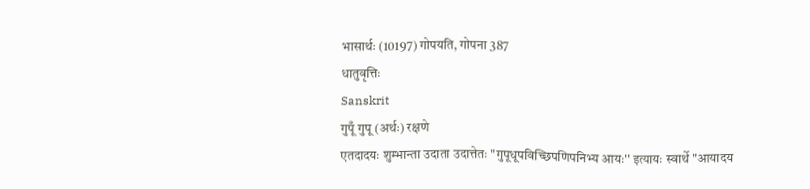भासार्थः (10197) गोपयति, गोपना 387
धातुवृत्तिः
Sanskrit
गुपूँ गुपू (अर्थः) रक्षणे
एतदादयः शुम्भान्ता उदाता उदात्तेतः "गुपूधूपविच्छिपणिपनिभ्य आयः'' इत्यायः स्वार्थे "आयादय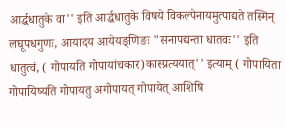आर्द्धधातुके वा'' इति आर्द्धधातुके विषये विकल्पेनायमुत्पाद्यते तस्मिन् लघूपधगुणः, आयादय आयेयङ्णिङः "सनापद्यन्ता धातवः'' इति धातुत्वं, ( गोपायति गोपायांचकार)कास्प्रत्ययात्'' इत्याम् ( गोपायिता गोपायिष्यति गोपायतु अगोपायत् गोपायेत् आशिषि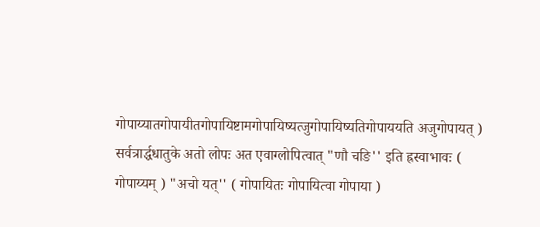गोपाय्यातगोपायीतगोपायिष्टामगोपायिष्यत्जुगोपायिष्यतिगोपाययति अजुगोपायत् ) सर्वत्रार्द्धधातुके अतो लोपः अत एवाग्लोपित्वात् "णौ चङि'' इति ह्रस्वाभावः ( गोपाय्यम् ) "अचो यत्'' ( गोपायितः गोपायित्वा गोपाया )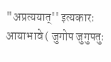"अप्रत्ययात्'' इत्यकारः आयाभावे ( जुगोप जुगुपतुः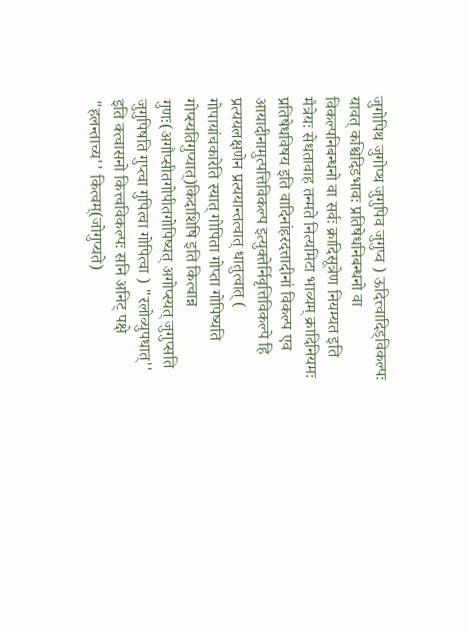जुगोपिथ जुगोप्थ जुगुपिव जुगुप्व ) ऊदित्त्वादिड्विकल्पः यावत् कश्चिदिडभावः प्रतिषेधनिबन्धनो वा विकल्पनिबन्धनो वा सर्वः क्रादिसूत्रेण नियम्यत इति मैत्रेयः सेधतावाह तन्मते नित्यमिटा भाव्यम् क्रादिनियमः प्रतिषेधविषय इति वादिनांहरदत्तादीनां विकल्प एव आयादीनामुत्पत्तिविकल्प इत्युक्तेर्निवृत्तिविकल्पे हि प्रत्ययलक्षणेन प्रत्ययान्तत्वात् धातुत्वात् ( गोपायांचकारेति स्यात् गोपिता गोप्ता गोपिष्यति गोप्स्यतिगुप्यात्)किदाशिषि इति कित्वान्न गुणः(अगौप्सीतगोपीतगोपिष्यत् अगोप्स्यत् जुगुप्सति जुगुपिषति गुप्त्वा गुपित्वा गोपित्वा ) "रलोव्युपधात्'' इति क्त्वासनो कित्त्वविकल्पः सनि अनिट् पक्षे "हलन्ताच्य'' कित्वम्(जोगुप्यते)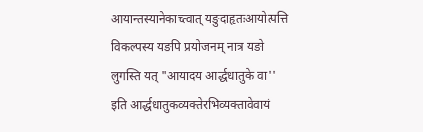आयान्तस्यानेकाच्त्वात् यङुदाहृतःआयोत्पत्ति विकल्पस्य यङपि प्रयोजनम् नात्र यङो लुगस्ति यत् "आयादय आर्द्धधातुके वा'' इति आर्द्धधातुकव्यक्तेरभिव्यक्तावेवायं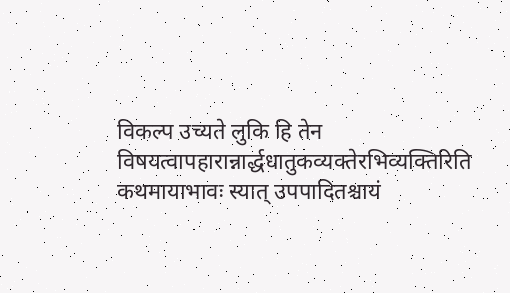विकल्प उच्यते लुकि हि तेन विषयत्वापहारान्नार्द्धधातुकव्यक्तेरभिव्यक्तिरिति कथमायाभावः स्यात् उपपादितश्चायं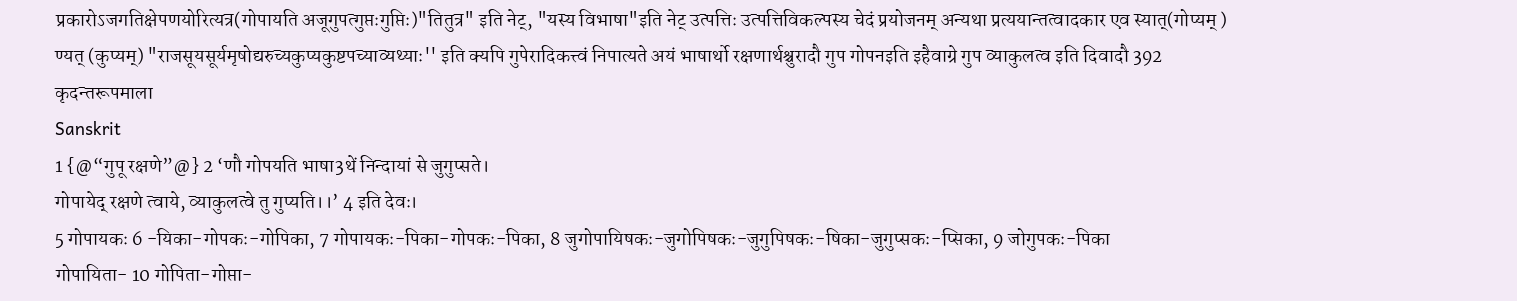प्रकारोऽजगतिक्षेपणयोरित्यत्र(गोपायति अजूगुपत्गुप्तःगुप्तिः)"तितुत्र" इति नेट्, "यस्य विभाषा"इति नेट् उत्पत्तिः उत्पत्तिविकल्पस्य चेदं प्रयोजनम् अन्यथा प्रत्ययान्तत्वादकार एव स्यात्(गोप्यम् ) ण्यत् (कुप्यम्) "राजसूयसूर्यमृषोद्यरुच्यकुप्यकुष्टपच्याव्यथ्याः'' इति क्यपि गुपेरादिकत्त्वं निपात्यते अयं भाषार्थो रक्षणार्थश्चुरादौ गुप गोपनइति इहैवाग्रे गुप व्याकुलत्व इति दिवादौ 392
कृदन्तरूपमाला
Sanskrit
1 {@“गुपू रक्षणे”@} 2 ‘णौ गोपयति भाषा3थें निन्दायां से जुगुप्सते।
गोपायेद् रक्षणे त्वाये, व्याकुलत्वे तु गुप्यति।।’ 4 इति देवः।
5 गोपायकः 6 -यिका-गोपकः-गोपिका, 7 गोपायकः-पिका-गोपकः-पिका, 8 जुगोपायिषकः-जुगोपिषकः-जुगुपिषकः-षिका-जुगुप्सकः-प्सिका, 9 जोगुपकः-पिका
गोपायिता- 10 गोपिता-गोप्ता-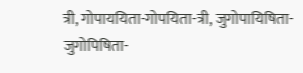त्री, गोपाययिता-गोपयिता-त्री, जुगोपायिषिता- जुगोपिषिता-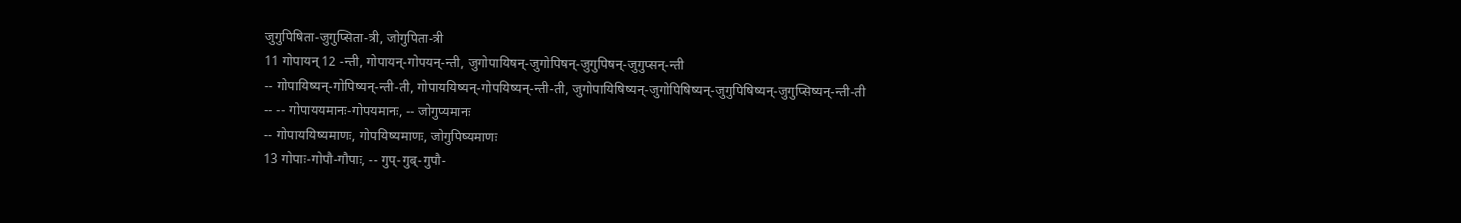जुगुपिषिता-जुगुप्सिता-त्री, जोगुपिता-त्री
11 गोपायन् 12 -न्ती, गोपायन्-गोपयन्-न्ती, जुगोपायिषन्-जुगोपिषन्-जुगुपिषन्-जुगुप्सन्-न्ती
-- गोपायिष्यन्-गोपिष्यन्-न्ती-ती, गोपाययिष्यन्-गोपयिष्यन्-न्ती-ती, जुगोपायिषिष्यन्-जुगोपिषिष्यन्-जुगुपिषिष्यन्-जुगुप्सिष्यन्-न्ती-ती
-- -- गोपाययमानः-गोपयमानः, -- जोगुप्यमानः
-- गोपाययिष्यमाणः, गोपयिष्यमाणः, जोगुपिष्यमाणः
13 गोपाः-गोपौ-गौपाः, -- गुप्-गुब्-गुपौ-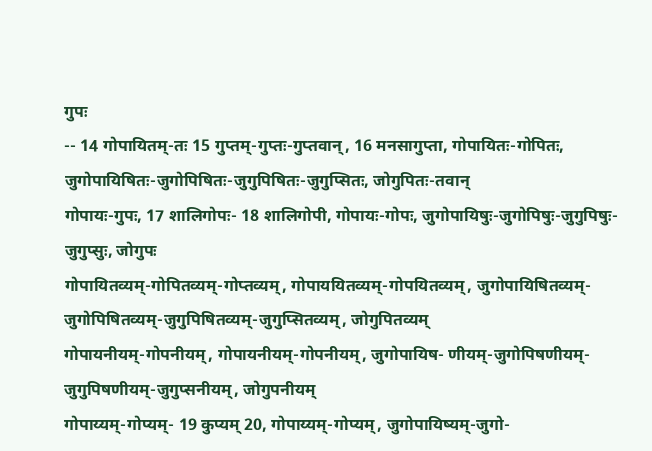गुपः
-- 14 गोपायितम्-तः 15 गुप्तम्-गुप्तः-गुप्तवान्, 16 मनसागुप्ता, गोपायितः-गोपितः, जुगोपायिषितः-जुगोपिषितः-जुगुपिषितः-जुगुप्सितः, जोगुपितः-तवान्
गोपायः-गुपः, 17 शालिगोपः- 18 शालिगोपी, गोपायः-गोपः, जुगोपायिषुः-जुगोपिषुः-जुगुपिषुः-जुगुप्सुः, जोगुपः
गोपायितव्यम्-गोपितव्यम्-गोप्तव्यम्, गोपाययितव्यम्-गोपयितव्यम्, जुगोपायिषितव्यम्-जुगोपिषितव्यम्-जुगुपिषितव्यम्-जुगुप्सितव्यम्, जोगुपितव्यम्
गोपायनीयम्-गोपनीयम्, गोपायनीयम्-गोपनीयम्, जुगोपायिष- णीयम्-जुगोपिषणीयम्-जुगुपिषणीयम्-जुगुप्सनीयम्, जोगुपनीयम्
गोपाय्यम्-गोप्यम्- 19 कुप्यम् 20, गोपाय्यम्-गोप्यम्, जुगोपायिष्यम्-जुगो-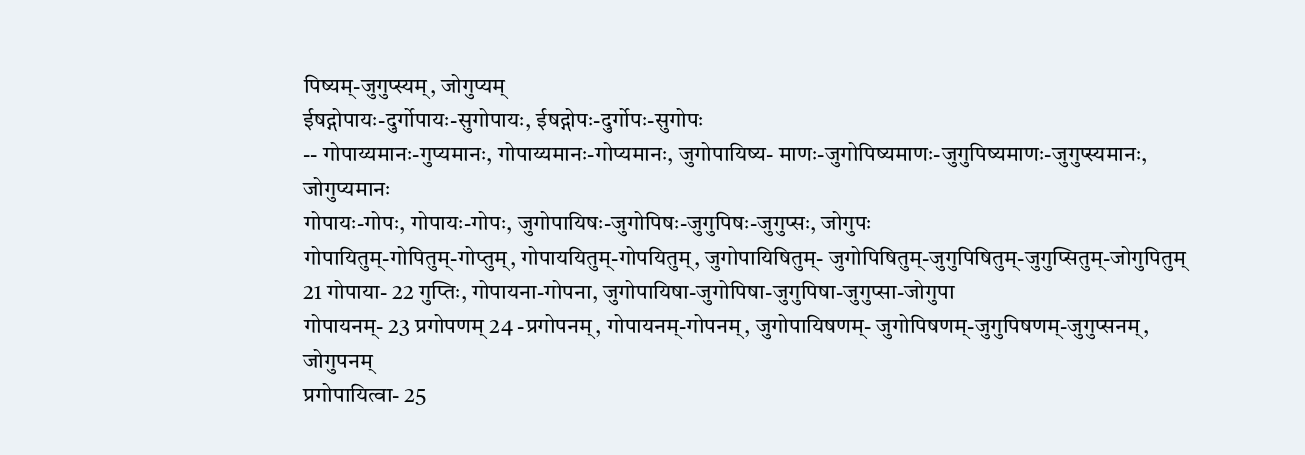पिष्यम्-जुगुप्स्यम्, जोगुप्यम्
ईषद्गोपायः-दुर्गोपायः-सुगोपायः, ईषद्गोपः-दुर्गोपः-सुगोपः
-- गोपाय्यमानः-गुप्यमानः, गोपाय्यमानः-गोप्यमानः, जुगोपायिष्य- माणः-जुगोपिष्यमाणः-जुगुपिष्यमाणः-जुगुप्स्यमानः, जोगुप्यमानः
गोपायः-गोपः, गोपायः-गोपः, जुगोपायिषः-जुगोपिषः-जुगुपिषः-जुगुप्सः, जोगुपः
गोपायितुम्-गोपितुम्-गोप्तुम्, गोपाययितुम्-गोपयितुम्, जुगोपायिषितुम्- जुगोपिषितुम्-जुगुपिषितुम्-जुगुप्सितुम्-जोगुपितुम्
21 गोपाया- 22 गुप्तिः, गोपायना-गोपना, जुगोपायिषा-जुगोपिषा-जुगुपिषा-जुगुप्सा-जोगुपा
गोपायनम्- 23 प्रगोपणम् 24 -प्रगोपनम्, गोपायनम्-गोपनम्, जुगोपायिषणम्- जुगोपिषणम्-जुगुपिषणम्-जुगुप्सनम्, जोगुपनम्
प्रगोपायित्वा- 25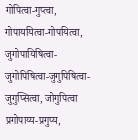गोपित्वा-गुप्त्वा, गोपाययित्वा-गोपयित्वा, जुगोपायिषित्वा- जुगोपिषित्वा-जुगुपिषित्वा-जुगुप्सित्वा, जोगुपित्वा
प्रगोपाय्य-प्रगुप्य,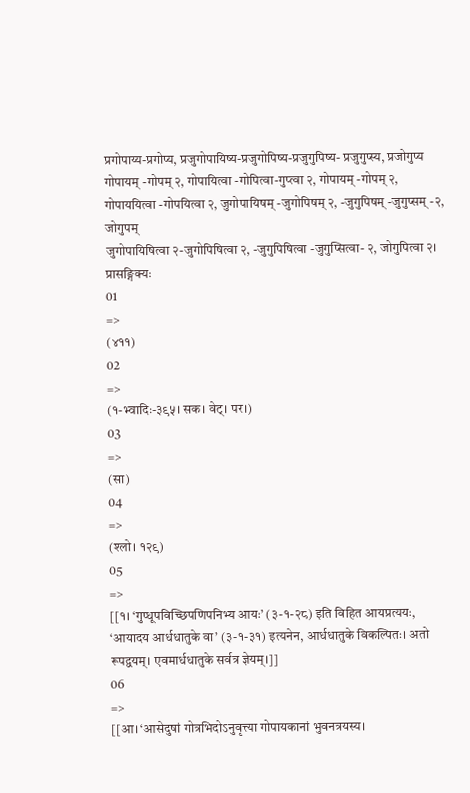प्रगोपाय्य-प्रगोप्य, प्रजुगोपायिष्य-प्रजुगोपिष्य-प्रजुगुपिष्य- प्रजुगुप्स्य, प्रजोगुप्य
गोपायम् -गोपम् २, गोपायित्वा -गोपित्वा-गुप्त्वा २, गोपायम् -गोपम् २, गोपाययित्वा -गोपयित्वा २, जुगोपायिषम् -जुगोपिषम् २, -जुगुपिषम् -जुगुप्सम् -२, जोगुपम्
जुगोपायिषित्वा २-जुगोपिषित्वा २, -जुगुपिषित्वा -जुगुप्सित्वा- २, जोगुपित्वा २।
प्रासङ्गिक्यः
01
=>
(४११)
02
=>
(१-भ्वादिः-३९५। सक। वेट्। पर।)
03
=>
(सा)
04
=>
(श्लो। १२९)
05
=>
[[१। ‘गुप्धूपविच्छिपणिपनिभ्य आयः’ (३-१-२८) इति विहित आयप्रत्ययः, ‘आयादय आर्धधातुके वा’ (३-१-३१) इत्यनेन, आर्धधातुके विकल्पितः। अतो रूपद्वयम्। एवमार्धधातुके सर्वत्र ज्ञेयम्।]]
06
=>
[[आ। ‘आसेदुषां गोत्रभिदोऽनुवृत्त्या गोपायकानां भुवनत्रयस्य।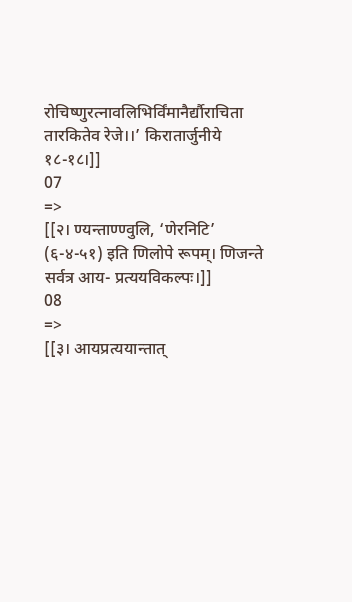रोचिष्णुरत्नावलिभिर्विंमानैर्द्यौराचिता तारकितेव रेजे।।’ किरातार्जुनीये १८-१८।]]
07
=>
[[२। ण्यन्ताण्ण्वुलि, ‘णेरनिटि’ (६-४-५१) इति णिलोपे रूपम्। णिजन्ते सर्वत्र आय- प्रत्ययविकल्पः।]]
08
=>
[[३। आयप्रत्ययान्तात्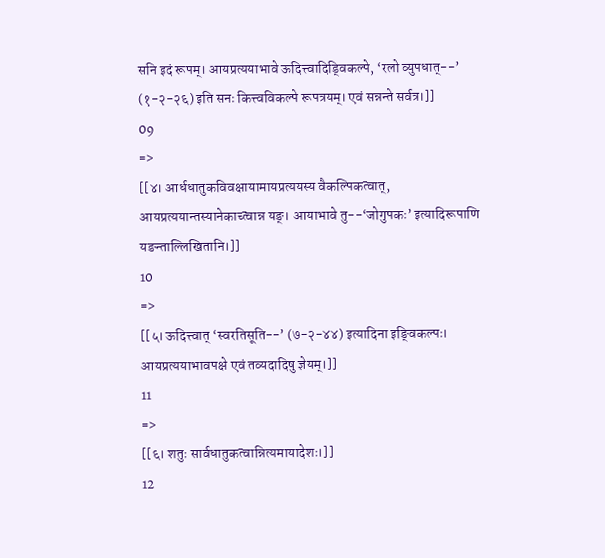सनि इदं रूपम्। आयप्रत्ययाभावे ऊदित्त्वादिड्विकल्पे, ‘रलो व्युपधात्--’ (१-२-२६) इति सनः कित्त्वविकल्पे रूपत्रयम्। एवं सन्नन्ते सर्वत्र।]]
09
=>
[[४। आर्धधातुकविवक्षायामायप्रत्ययस्य वैकल्पिकत्वात्, आयप्रत्ययान्तस्यानेकाच्त्वान्न यङ्। आयाभावे तु--‘जोगुपकः’ इत्यादिरूपाणि यङन्ताल्लिखितानि।]]
10
=>
[[५। ऊदित्त्वात् ‘स्वरतिसूति--’ (७-२-४४) इत्यादिना इङ्विकल्पः। आयप्रत्ययाभावपक्षे एवं तव्यदादिषु ज्ञेयम्।]]
11
=>
[[६। शतुः सार्वधातुकत्वान्नित्यमायादेशः।]]
12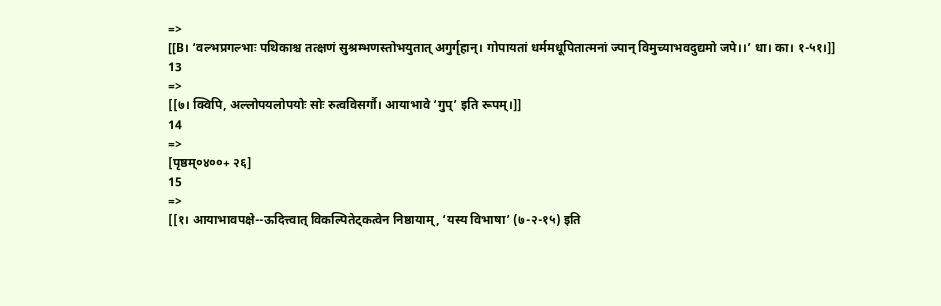=>
[[B। ‘वल्भप्रगल्भाः पथिकाश्च तत्क्षणं सुश्रम्भणस्तोभयुतात् अगुर्गृहान्। गोपायतां धर्ममधूपितात्मनां ज्पान् विमुच्याभवदुद्यमो जपे।।’ धा। का। १-५१।]]
13
=>
[[७। क्विपि, अल्लोपयलोपयोः सोः रुत्वविसर्गौ। आयाभावे ‘गुप्’ इति रूपम्।]]
14
=>
[पृष्ठम्०४००+ २६]
15
=>
[[१। आयाभावपक्षे--ऊदित्त्वात् विकल्पितेट्कत्वेन निष्ठायाम्, ‘यस्य विभाषा’ (७-२-१५) इति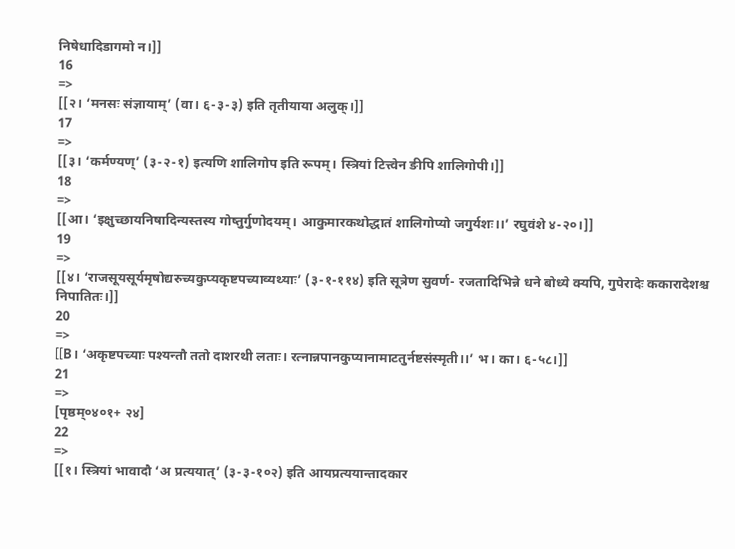निषेधादिडागमो न।]]
16
=>
[[२। ‘मनसः संज्ञायाम्’ (वा। ६-३-३) इति तृतीयाया अलुक्।]]
17
=>
[[३। ‘कर्मण्यण्’ (३-२-१) इत्यणि शालिगोप इति रूपम्। स्त्रियां टित्त्वेन ङीपि शालिगोपी।]]
18
=>
[[आ। ‘इक्षुच्छायनिषादिन्यस्तस्य गोष्तुर्गुणोदयम्। आकुमारकथोद्धातं शालिगोप्यो जगुर्यशः।।’ रघुवंशे ४-२०।]]
19
=>
[[४। ‘राजसूयसूर्यमृषोद्यरुच्यकुप्यकृष्टपच्याव्यथ्याः’ (३-१-११४) इति सूत्रेण सुवर्ण- रजतादिभिन्ने धने बोध्ये क्यपि, गुपेरादेः ककारादेशश्च निपातितः।]]
20
=>
[[B। ‘अकृष्टपच्याः पश्यन्तौ ततो दाशरथी लताः। रत्नान्नपानकुप्यानामाटतुर्नष्टसंस्मृती।।’ भ। का। ६-५८।]]
21
=>
[पृष्ठम्०४०१+ २४]
22
=>
[[१। स्त्रियां भावादौ ‘अ प्रत्ययात्’ (३-३-१०२) इति आयप्रत्ययान्तादकार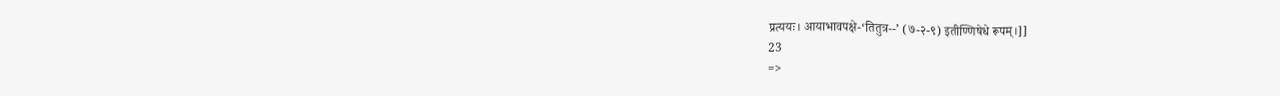प्रत्ययः। आयाभावपक्षे-‘तितुत्र--’ (७-२-९) इतीण्णिषेधे रूपम्।]]
23
=>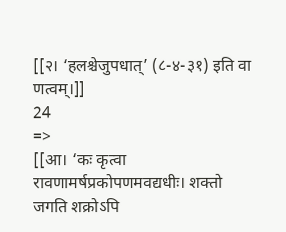[[२। ‘हलश्चेजुपधात्’ (८-४-३१) इति वा णत्वम्।]]
24
=>
[[आ। ‘कः कृत्वा रावणामर्षप्रकोपणमवद्यधीः। शक्तो जगति शक्रोऽपि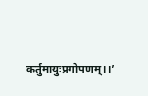कर्तुमायुःप्रगोपणम्।।’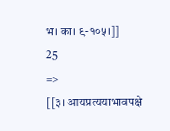भ। का। ९-१०५।]]
25
=>
[[३। आयप्रत्ययाभावपक्षे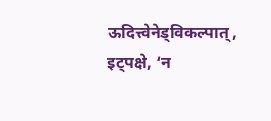ऊदित्त्वेनेड्विकल्पात्, इट्पक्षे, ‘न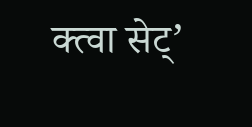क्त्वा सेट्’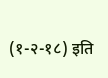(१-२-१८) इति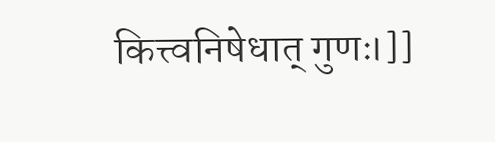कित्त्वनिषेधात् गुणः।]]